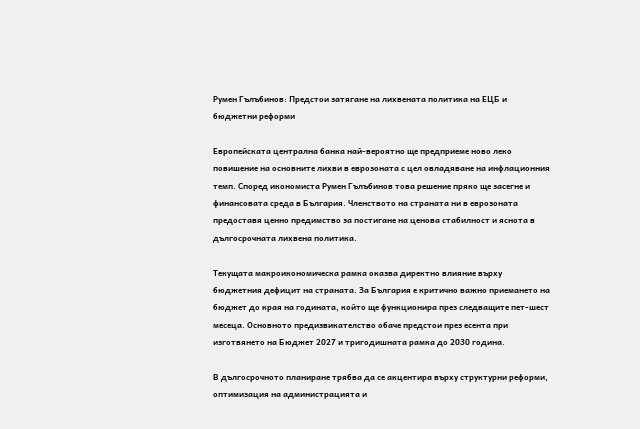Румен Гълъбинов: Предстои затягане на лихвената политика на ЕЦБ и бюджетни реформи

Европейската централна банка най-вероятно ще предприеме ново леко повишение на основните лихви в еврозоната с цел овладяване на инфлационния темп. Според икономиста Румен Гълъбинов това решение пряко ще засегне и финансовата среда в България. Членството на страната ни в еврозоната предоставя ценно предимство за постигане на ценова стабилност и яснота в дългосрочната лихвена политика.

Текущата макроикономическа рамка оказва директно влияние върху бюджетния дефицит на страната. За България е критично важно приемането на бюджет до края на годината, който ще функционира през следващите пет-шест месеца. Основното предизвикателство обаче предстои през есента при изготвянето на Бюджет 2027 и тригодишната рамка до 2030 година.

В дългосрочното планиране трябва да се акцентира върху структурни реформи, оптимизация на администрацията и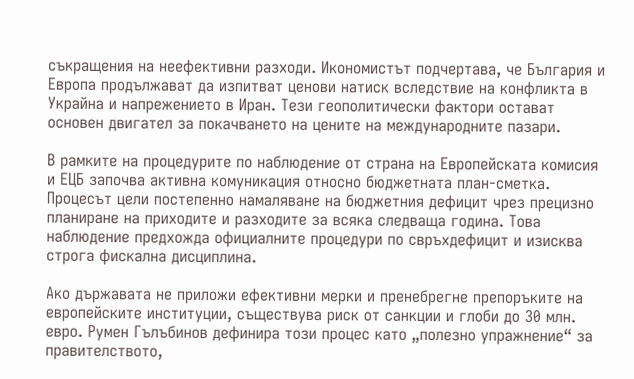съкращения на неефективни разходи. Икономистът подчертава, че България и Европа продължават да изпитват ценови натиск вследствие на конфликта в Украйна и напрежението в Иран. Тези геополитически фактори остават основен двигател за покачването на цените на международните пазари.

В рамките на процедурите по наблюдение от страна на Европейската комисия и ЕЦБ започва активна комуникация относно бюджетната план-сметка. Процесът цели постепенно намаляване на бюджетния дефицит чрез прецизно планиране на приходите и разходите за всяка следваща година. Това наблюдение предхожда официалните процедури по свръхдефицит и изисква строга фискална дисциплина.

Ако държавата не приложи ефективни мерки и пренебрегне препоръките на европейските институции, съществува риск от санкции и глоби до 30 млн. евро. Румен Гълъбинов дефинира този процес като „полезно упражнение“ за правителството,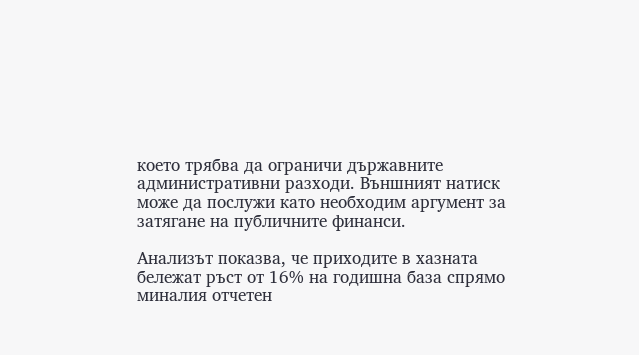което трябва да ограничи държавните административни разходи. Външният натиск може да послужи като необходим аргумент за затягане на публичните финанси.

Анализът показва, че приходите в хазната бележат ръст от 16% на годишна база спрямо миналия отчетен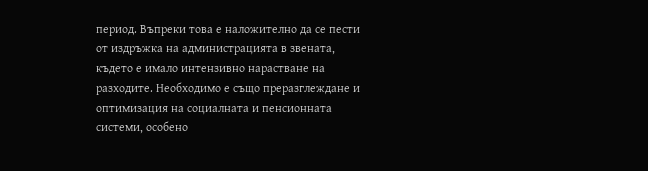период. Въпреки това е наложително да се пести от издръжка на администрацията в звената, където е имало интензивно нарастване на разходите. Необходимо е също преразглеждане и оптимизация на социалната и пенсионната системи, особено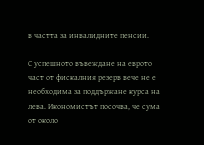в частта за инвалидните пенсии.

С успешното въвеждане на еврото част от фискалния резерв вече не е необходима за поддържане курса на лева. Икономистът посочва, че сума от около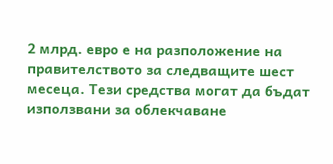2 млрд. евро е на разположение на правителството за следващите шест месеца. Тези средства могат да бъдат използвани за облекчаване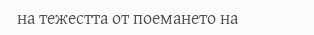на тежестта от поемането на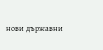нови държавни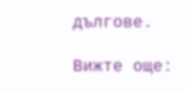дългове.

Вижте още: